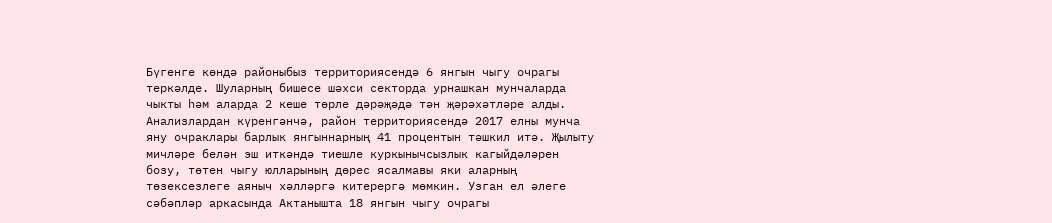Бүгенге көндә районыбыз территориясендә 6 янгын чыгу очрагы теркәлде. Шуларның бишесе шәхси секторда урнашкан мунчаларда чыкты һәм аларда 2 кеше төрле дәрәҗәдә тән җәрәхәтләре алды. Анализлардан күренгәнчә, район территориясендә 2017 елны мунча яну очраклары барлык янгыннарның 41 процентын тәшкил итә. Җылыту мичләре белән эш иткәндә тиешле куркынычсызлык кагыйдәләрен бозу, төтен чыгу юлларының дөрес ясалмавы яки аларның төзексезлеге аяныч хәлләргә китерергә мөмкин. Узган ел әлеге сәбәпләр аркасында Актанышта 18 янгын чыгу очрагы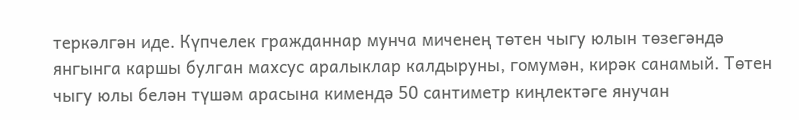теркәлгән иде. Күпчелек гражданнар мунча миченең төтен чыгу юлын төзегәндә янгынга каршы булган махсус аралыклар калдыруны, гомумән, кирәк санамый. Төтен чыгу юлы белән түшәм арасына кимендә 50 сантиметр киңлектәге янучан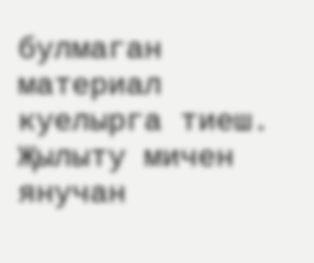булмаган материал куелырга тиеш. Җылыту мичен янучан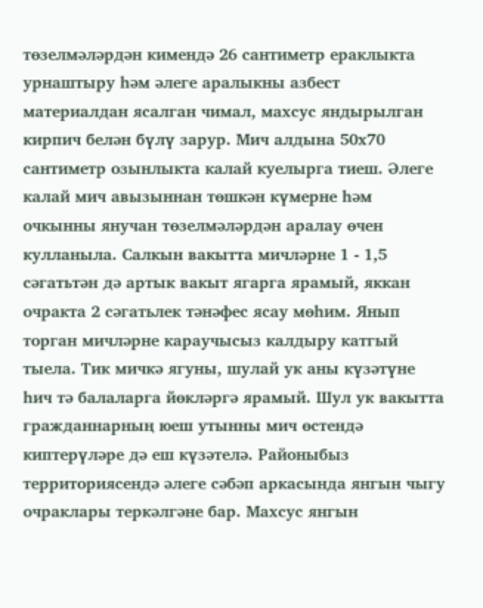төзелмәләрдән кимендә 26 сантиметр ераклыкта урнаштыру һәм әлеге аралыкны азбест материалдан ясалган чимал, махсус яндырылган кирпич белән бүлү зарур. Мич алдына 50х70 сантиметр озынлыкта калай куелырга тиеш. Әлеге калай мич авызыннан төшкән күмерне һәм очкынны янучан төзелмәләрдән аралау өчен кулланыла. Салкын вакытта мичләрне 1 - 1,5 сәгатьтән дә артык вакыт ягарга ярамый, яккан очракта 2 сәгатьлек тәнәфес ясау мөһим. Янып торган мичләрне караучысыз калдыру катгый тыела. Тик мичкә ягуны, шулай ук аны күзәтүне һич тә балаларга йөкләргә ярамый. Шул ук вакытта гражданнарның юеш утынны мич өстендә киптерүләре дә еш күзәтелә. Районыбыз территориясендә әлеге сәбәп аркасында янгын чыгу очраклары теркәлгәне бар. Махсус янгын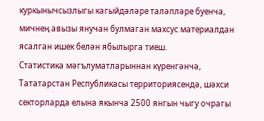куркынычсызлыгы кагыйдәләре таләпләре буенча, мичнең авызы янучан булмаган махсус материалдан ясалган ишек белән ябылырга тиеш.
Статистика мәгълуматларыннан күренгәнчә, Тататарстан Республикасы территориясендә, шәхси секторларда елына якынча 2500 янгын чыгу очрагы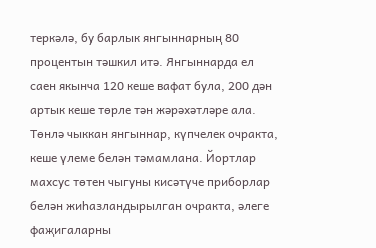теркәлә, бу барлык янгыннарның 80 процентын тәшкил итә. Янгыннарда ел саен якынча 120 кеше вафат була, 200 дән артык кеше төрле тән жәрәхәтләре ала. Төнлә чыккан янгыннар, күпчелек очракта, кеше үлеме белән тәмамлана. Йортлар махсус төтен чыгуны кисәтүче приборлар белән жиһазландырылган очракта, әлеге фаҗигаларны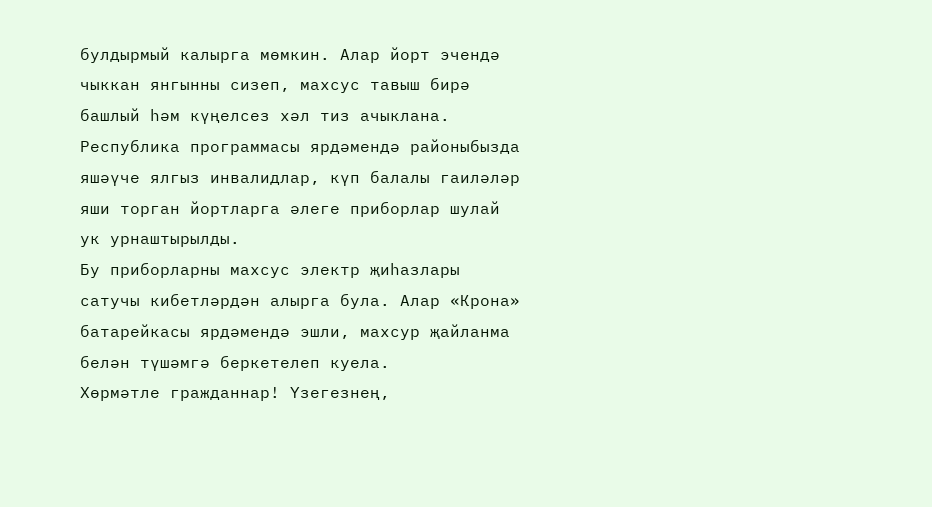булдырмый калырга мөмкин. Алар йорт эчендә чыккан янгынны сизеп, махсус тавыш бирә башлый һәм күңелсез хәл тиз ачыклана. Республика программасы ярдәмендә районыбызда яшәүче ялгыз инвалидлар, күп балалы гаиләләр яши торган йортларга әлеге приборлар шулай ук урнаштырылды.
Бу приборларны махсус электр җиһазлары сатучы кибетләрдән алырга була. Алар «Крона» батарейкасы ярдәмендә эшли, махсур җайланма белән түшәмгә беркетелеп куела.
Хөрмәтле гражданнар! Үзегезнең,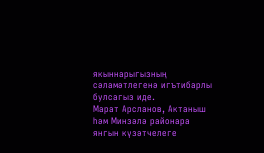якыннарыгызның сәламәтлегенә игътибарлы булсагыз иде.
Марат Арсланов, Актаныш һәм Минзәлә районара янгын күзәтчелеге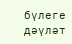бүлеге дәүләт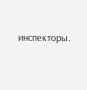инспекторы.